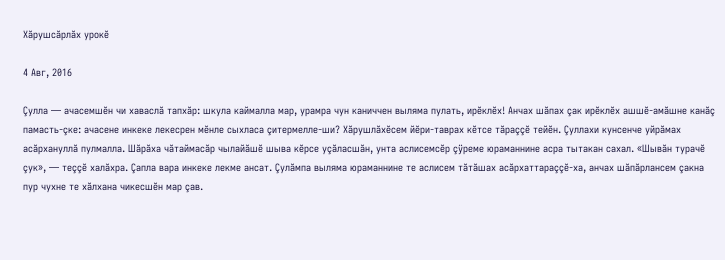Хăрушсăрлăх урокĕ

4 Авг, 2016

Çулла — ачасемшĕн чи хаваслă тапхăр: шкула каймалла мар, урамра чун каниччен выляма пулать, ирĕклĕх! Анчах шăпах çак ирĕклĕх ашшĕ-амăшне канăç памасть-çке: ачасене инкеке лекесрен мĕнле сыхласа çитермелле-ши? Хăрушлăхĕсем йĕри-таврах кĕтсе тăраççĕ тейĕн. Çуллахи кунсенче уйрăмах асăрхануллă пулмалла. Шăрăха чăтаймасăр чылайăшĕ шыва кĕрсе уçăласшăн, унта аслисемсĕр çÿреме юраманнине асра тытакан сахал. «Шывăн турачĕ çук», — теççĕ халăхра. Çапла вара инкеке лекме ансат. Çулăмпа выляма юраманнине те аслисем тăтăшах асăрхаттараççĕ-ха, анчах шăпăрлансем çакна пур чухне те хăлхана чикесшĕн мар çав.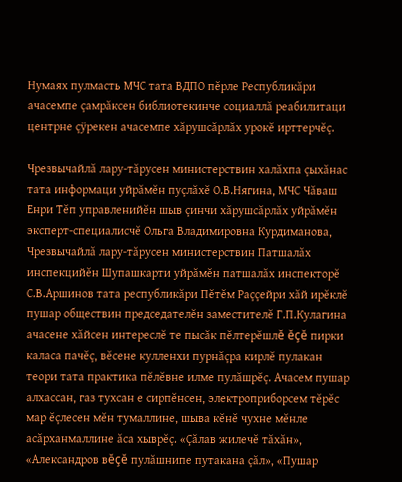Нумаях пулмасть МЧС тата ВДПО пĕрле Республикăри ачасемпе çамрăксен библиотекинче социаллă реабилитаци центрне çÿрекен ачасемпе хăрушсăрлăх урокĕ ирттерчĕç.

Чрезвычайлă лару-тăрусен министерствин халăхпа çыхăнас тата информаци уйрăмĕн пуçлăхĕ О.В.Нягина, МЧС Чăваш Енри Тĕп управленийĕн шыв çинчи хăрушсăрлăх уйрăмĕн эксперт-специалисчĕ Ольга Владимировна Курдиманова, Чрезвычайлă лару-тăрусен министерствин Патшалăх инспекцийĕн Шупашкарти уйрăмĕн патшалăх инспекторĕ С.В.Аршинов тата республикăри Пĕтĕм Раççейри хăй ирĕклĕ пушар обществин председателĕн заместителĕ Г.П.Кулагина ачасене хăйсен интереслĕ те пысăк пĕлтерĕшлĕ ĕçĕ пирки каласа пачĕç, вĕсене кулленхи пурнăçра кирлĕ пулакан теори тата практика пĕлĕвне илме пулăшрĕç. Ачасем пушар алхассан, газ тухсан е сирпĕнсен, электроприборсем тĕрĕс мар ĕçлесен мĕн тумаллине, шыва кĕнĕ чухне мĕнле асăрханмаллине ăса хыврĕç. «Çăлав жилечĕ тăхăн», «Александров вĕçĕ пулăшнипе путакана çăл», «Пушар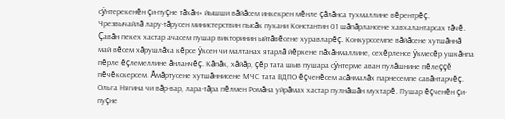сÿнтерекенĕн çи-пуçне тăхăн» йышши вăйăсем инкекрен мĕнле çăлăнса тухмаллине вĕрентрĕç. Чрезвычайлă лару-тăрусен министерствин пысăк пукани Константин 01 шăпăрлансене хавхалантарсах тăчĕ. Çавăн пекех хастар ачасем пушар викторинин ыйтăвĕсене хуравларĕç. Конкурссемпе вăйăсене хутшăннă май вĕсем хăрушлăха кĕрсе ÿксен чи малтанах ятарлă йĕркене пăхăнмаллине, сехĕрленсе ÿкмесĕр ушкăнпа пĕрле ĕçлемеллине ăнланчĕç. Кăпăк, хăйăр, çĕр тата шыв пушара сÿнтерме аван пулăшнине пĕлеççĕ пĕчĕкскерсем. Ăмăртусене хутшăннисене МЧС тата ВДПО ĕçченĕсем асăнмалăх парнесемпе савăнтарчĕç. Ольга Нягина чи вăр-вар, лара-тăра пĕлмен Ромăна уйрăмах хастар пулнăшăн мухтарĕ. Пушар ĕçченĕн çи-пуçне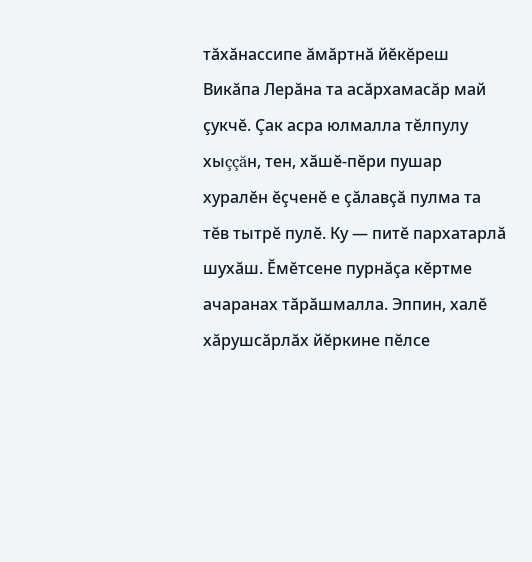тăхăнассипе ăмăртнă йĕкĕреш Викăпа Лерăна та асăрхамасăр май çукчĕ. Çак асра юлмалла тĕлпулу хыççăн, тен, хăшĕ-пĕри пушар хуралĕн ĕçченĕ е çăлавçă пулма та тĕв тытрĕ пулĕ. Ку — питĕ пархатарлă шухăш. Ĕмĕтсене пурнăçа кĕртме ачаранах тăрăшмалла. Эппин, халĕ хăрушсăрлăх йĕркине пĕлсе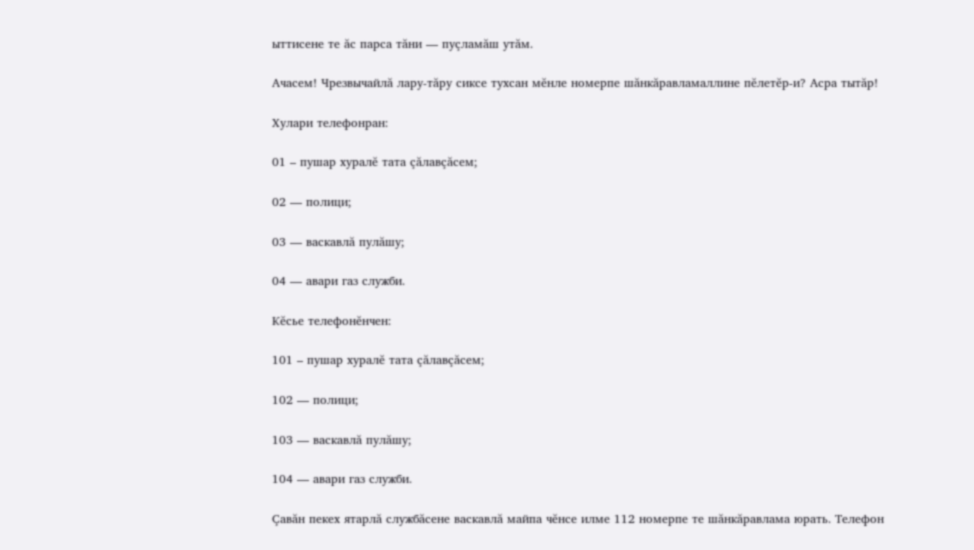ыттисене те ăс парса тăни — пуçламăш утăм.

Ачасем! Чрезвычайлă лару-тăру сиксе тухсан мĕнле номерпе шăнкăравламаллине пĕлетĕр-и? Асра тытăр!

Хулари телефонран:

01 – пушар хуралĕ тата çăлавçăсем;

02 — полици;

03 — васкавлă пулăшу;

04 — авари газ служби.

Кĕсье телефонĕнчен:

101 – пушар хуралĕ тата çăлавçăсем;

102 — полици;

103 — васкавлă пулăшу;

104 — авари газ служби.

Çавăн пекех ятарлă службăсене васкавлă майпа чĕнсе илме 112 номерпе те шăнкăравлама юрать. Телефон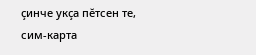çинче укçа пĕтсен те, сим-карта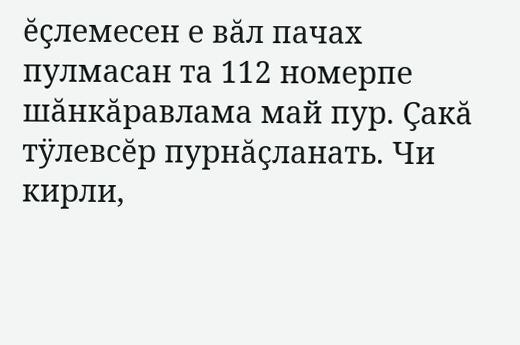ĕçлемесен е вăл пачах пулмасан та 112 номерпе шăнкăравлама май пур. Çакă тÿлевсĕр пурнăçланать. Чи кирли,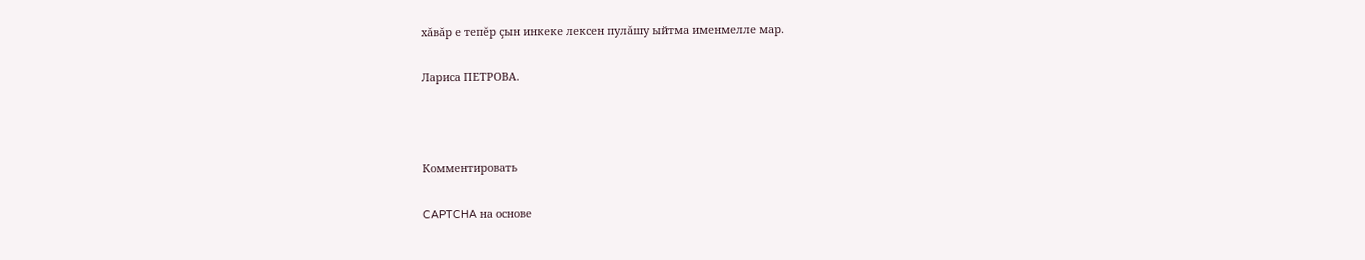хăвăр е тепĕр çын инкеке лексен пулăшу ыйтма именмелле мар.

Лариса ПЕТРОВА.



Комментировать

CAPTCHA на основе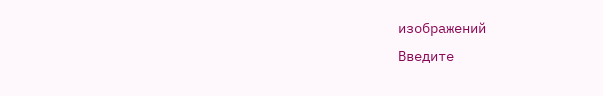изображений
Введите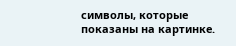символы, которые показаны на картинке.